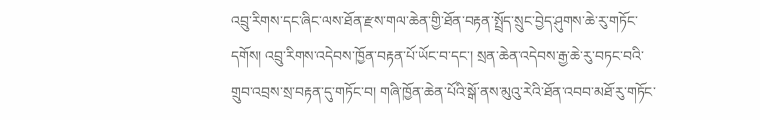འབྲུ་རིགས་དང་ཞིང་ལས་ཐོན་རྫས་གལ་ཆེན་གྱི་ཐོན་བརྟན་སྤྲོད་སྲུང་བྱེད་ཤུགས་ཆེ་རུ་གཏོང་དགོས། འབྲུ་རིགས་འདེབས་ཁྱོན་བརྟན་པོ་ཡོང་བ་དང་། སྲན་ཆེན་འདེབས་རྒྱ་ཆེ་རུ་བཏང་བའི་གྲུབ་འབྲས་སྲ་བརྟན་དུ་གཏོང་བ། གཞི་ཁྱོན་ཆེན་པོའི་སྒོ་ནས་མུའུ་རེའི་ཐོན་འབབ་མཐོ་རུ་གཏོང་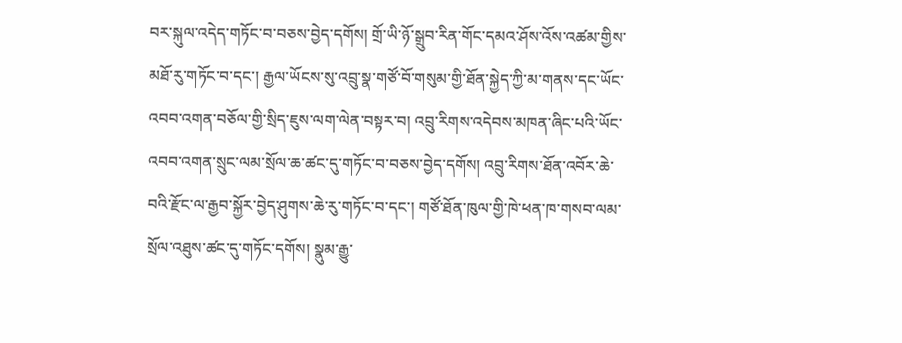བར་སྐུལ་འདེད་གཏོང་བ་བཅས་བྱེད་དགོས། གྲོ་ཡི་ཉོ་སྒྲུབ་རིན་གོང་དམའ་ཤོས་འོས་འཚམ་གྱིས་མཐོ་རུ་གཏོང་བ་དང་། རྒྱལ་ཡོངས་སུ་འབྲུ་སྣ་གཙོ་བོ་གསུམ་གྱི་ཐོན་སྐྱེད་ཀྱི་མ་གནས་དང་ཡོང་འབབ་འགན་བཅོལ་གྱི་སྲིད་ཇུས་ལག་ལེན་བསྟར་བ། འབྲུ་རིགས་འདེབས་མཁན་ཞིང་པའི་ཡོང་འབབ་འགན་སྲུང་ལམ་སྲོལ་ཆ་ཚང་དུ་གཏོང་བ་བཅས་བྱེད་དགོས། འབྲུ་རིགས་ཐོན་འབོར་ཆེ་བའི་རྫོང་ལ་རྒྱབ་སྐྱོར་བྱེད་ཤུགས་ཆེ་རུ་གཏོང་བ་དང་། གཙོ་ཐོན་ཁུལ་གྱི་ཁེ་ཕན་ཁ་གསབ་ལམ་སྲོལ་འཐུས་ཚང་དུ་གཏོང་དགོས། སྣུམ་རྒྱུ་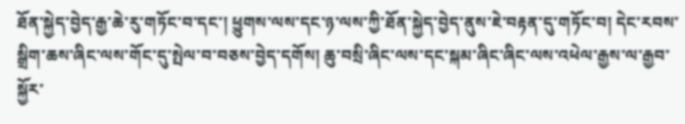ཐོན་སྐྱེད་བྱེད་རྒྱ་ཆེ་རུ་གཏོང་བ་དང་། ཕྱུགས་ལས་དང་ཉ་ལས་ཀྱི་ཐོན་སྐྱེད་བྱེད་ནུས་ཇེ་བརྟན་དུ་གཏོང་བ། དེང་རབས་སྒྲིག་ཆས་ཞིང་ལས་གོང་དུ་སྤེལ་བ་བཅས་བྱེད་དགོས། ཆུ་བསྲི་ཞིང་ལས་དང་སྐམ་ཞིང་ཞིང་ལས་འཕེལ་རྒྱས་ལ་རྒྱབ་སྐྱོར་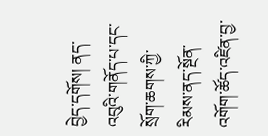བྱེད་དགོས། ནད་འབུའི་གནོད་པ་དང་སྲོག་ཆགས་ཀྱི་རིམས་ནད་སྔོན་འགོག་ཚོད་འཛིན་བྱ་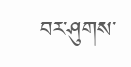བར་ཤུགས་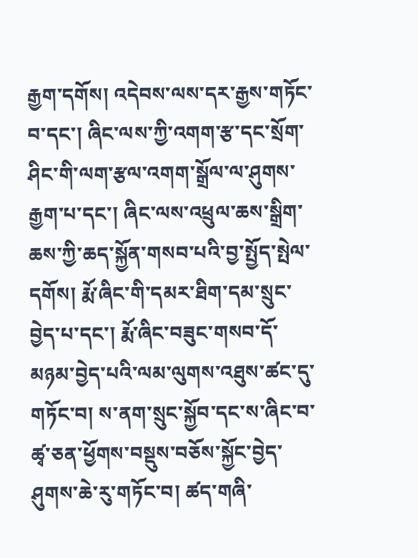རྒྱག་དགོས། འདེབས་ལས་དར་རྒྱས་གཏོང་བ་དང་། ཞིང་ལས་ཀྱི་འགག་རྩ་དང་སྲོག་ཤིང་གི་ལག་རྩལ་འགག་སྒྲོལ་ལ་ཤུགས་རྒྱག་པ་དང་། ཞིང་ལས་འཕྲུལ་ཆས་སྒྲིག་ཆས་ཀྱི་ཆད་སྐྱོན་གསབ་པའི་བྱ་སྤྱོད་སྤེལ་དགོས། རྨོ་ཞིང་གི་དམར་ཐིག་དམ་སྲུང་བྱེད་པ་དང་། རྨོ་ཞིང་བཟུང་གསབ་དོ་མཉམ་བྱེད་པའི་ལམ་ལུགས་འཐུས་ཚང་དུ་གཏོང་བ། ས་ནག་སྲུང་སྐྱོབ་དང་ས་ཞིང་བ་ཚྭ་ཅན་ཕྱོགས་བསྡུས་བཅོས་སྐྱོང་བྱེད་ཤུགས་ཆེ་རུ་གཏོང་བ། ཚད་གཞི་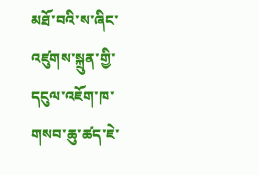མཐོ་བའི་ས་ཞིང་འཛུགས་སྐྲུན་གྱི་དངུལ་འཇོག་ཁ་གསབ་ཆུ་ཚད་ཇེ་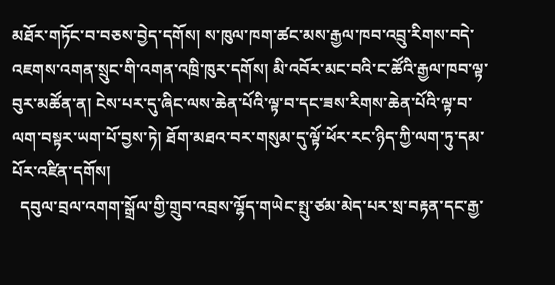མཐོར་གཏོང་བ་བཅས་བྱེད་དགོས། ས་ཁུལ་ཁག་ཚང་མས་རྒྱལ་ཁབ་འབྲུ་རིགས་བདེ་འཇགས་འགན་སྲུང་གི་འགན་འཁྲི་ཁུར་དགོས། མི་འབོར་མང་བའི་ང་ཚོའི་རྒྱལ་ཁབ་ལྟ་བུར་མཚོན་ན། ངེས་པར་དུ་ཞིང་ལས་ཆེན་པོའི་ལྟ་བ་དང་ཟས་རིགས་ཆེན་པོའི་ལྟ་བ་ལག་བསྟར་ཡག་པོ་བྱས་ཏེ། ཐོག་མཐའ་བར་གསུམ་དུ་ལྟོ་ཕོར་རང་ཉིད་ཀྱི་ལག་ཏུ་དམ་པོར་འཛིན་དགོས།
  དབུལ་བྲལ་འགག་སྒྲོལ་གྱི་གྲུབ་འབྲས་ལྷོད་གཡེང་སྤུ་ཙམ་མེད་པར་སྲ་བརྟན་དང་རྒྱ་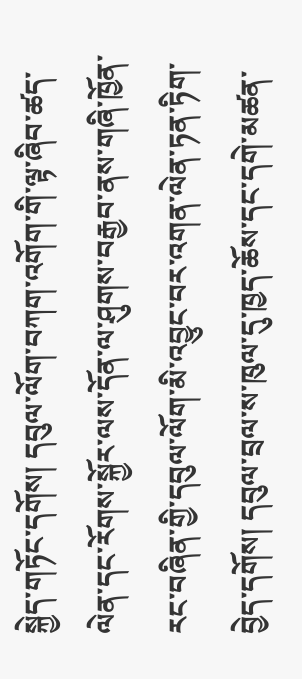སྐྱེད་གཏོང་དགོས། དབུལ་ལོག་བཀག་འགོག་གི་ལྟ་ཞིབ་ཚད་ལེན་དང་རོགས་སྐྱོར་ལས་དོན་ལ་ཤུགས་བརྒྱབ་ནས་གཞི་ཁྱོན་རང་བཞིན་གྱི་དབུལ་ལོག་མི་འབྱུང་བར་འགན་ལེན་ཏན་ཏིག་བྱེད་དགོས། དབུལ་བྲལ་ས་ཁུལ་དུ་ཁྱད་ཆོས་དང་དགེ་མཚན་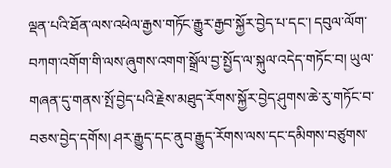ལྡན་པའི་ཐོན་ལས་འཕེལ་རྒྱས་གཏོང་རྒྱུར་རྒྱབ་སྐྱོར་བྱེད་པ་དང་། དབུལ་ལོག་བཀག་འགོག་གི་ལས་ཞུགས་འགག་སྒྲོལ་བྱ་སྤྱོད་ལ་སྐུལ་འདེད་གཏོང་བ། ཡུལ་གཞན་དུ་གནས་སྤོ་བྱེད་པའི་རྗེས་མཐུད་རོགས་སྐྱོར་བྱེད་ཤུགས་ཆེ་རུ་གཏོང་བ་བཅས་བྱེད་དགོས། ཤར་རྒྱུད་དང་ནུབ་རྒྱུད་རོགས་ལས་དང་དམིགས་བཙུགས་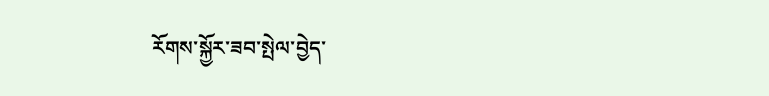རོགས་སྐྱོར་ཟབ་སྤེལ་བྱེད་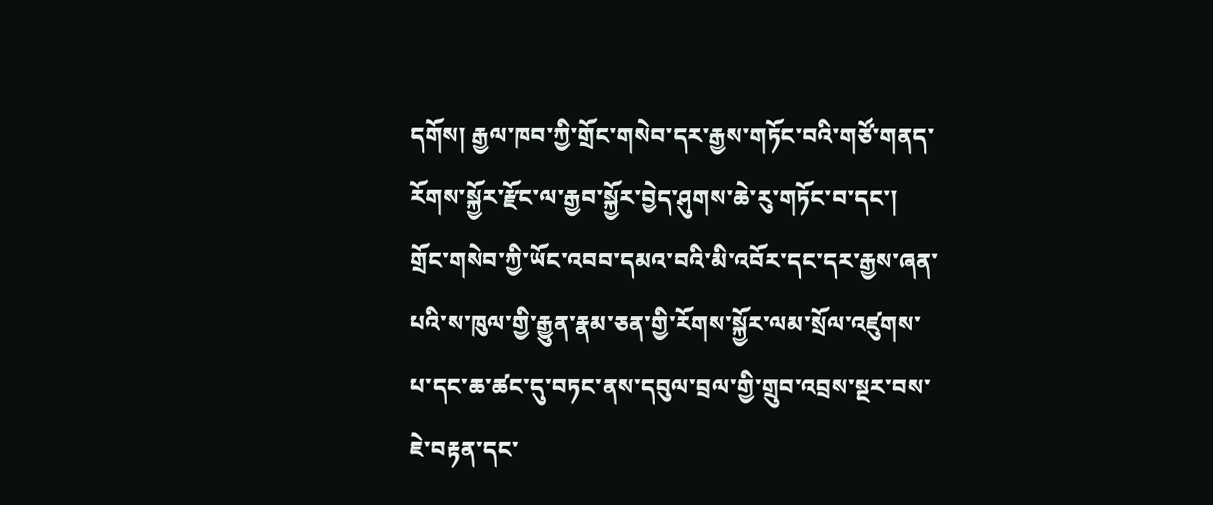དགོས། རྒྱལ་ཁབ་ཀྱི་གྲོང་གསེབ་དར་རྒྱས་གཏོང་བའི་གཙོ་གནད་རོགས་སྐྱོར་རྫོང་ལ་རྒྱབ་སྐྱོར་བྱེད་ཤུགས་ཆེ་རུ་གཏོང་བ་དང་། གྲོང་གསེབ་ཀྱི་ཡོང་འབབ་དམའ་བའི་མི་འབོར་དང་དར་རྒྱས་ཞན་པའི་ས་ཁུལ་གྱི་རྒྱུན་རྣམ་ཅན་གྱི་རོགས་སྐྱོར་ལམ་སྲོལ་འཛུགས་པ་དང་ཆ་ཚང་དུ་བཏང་ནས་དབུལ་བྲལ་གྱི་གྲུབ་འབྲས་སྔར་བས་ཇེ་བརྟན་དང་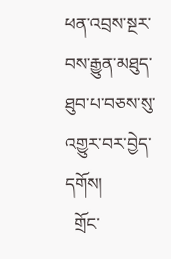ཕན་འབྲས་སྔར་བས་རྒྱུན་མཐུད་ཐུབ་པ་བཅས་སུ་འགྱུར་བར་བྱེད་དགོས།
  གྲོང་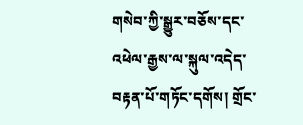གསེབ་ཀྱི་སྒྱུར་བཅོས་དང་འཕེལ་རྒྱས་ལ་སྐུལ་འདེད་བརྟན་པོ་གཏོང་དགོས། གྲོང་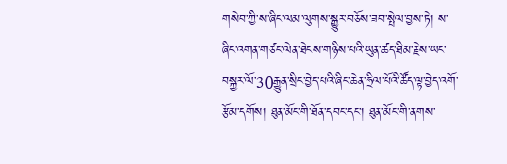གསེབ་ཀྱི་ས་ཞིང་ལམ་ལུགས་སྒྱུར་བཅོས་ཟབ་སྤེལ་བྱས་ཏེ། ས་ཞིང་འགན་གཙང་ལེན་ཐེངས་གཉིས་པའི་ཡུན་ཚད་ཐིམ་རྗེས་ཡང་བསྐྱར་ལོ་30རྒྱུན་སྲིང་བྱེད་པའི་ཞིང་ཆེན་ཧྲིལ་པོའི་ཚོད་ལྟ་བྱེད་འགོ་རྩོམ་དགོས། ཐུན་མོང་གི་ཐོན་དབང་དང་། ཐུན་མོང་གི་ནགས་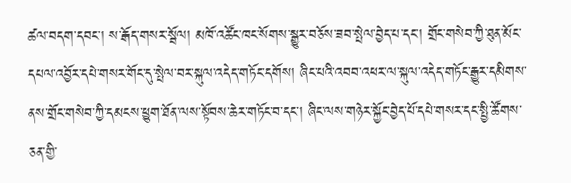ཚལ་བདག་དབང་། ས་རྒོད་གསར་སྦོལ། མཁོ་འཚོང་ཁང་སོགས་སྒྱུར་བཅོས་ཟབ་སྤེལ་བྱེད་པ་དང་། གྲོང་གསེབ་ཀྱི་ཐུན་མོང་དཔལ་འབྱོར་དཔེ་གསར་གོང་དུ་སྤེལ་བར་སྐུལ་འདེད་གཏོང་དགོས། ཞིང་པའི་འབབ་འཕར་ལ་སྐུལ་འདེད་གཏོང་རྒྱུར་དམིགས་ནས་གྲོང་གསེབ་ཀྱི་དམངས་ཕྱུག་ཐོན་ལས་སྟོབས་ཆེར་གཏོང་བ་དང་། ཞིང་ལས་གཉེར་སྐྱོང་བྱེད་པོ་དཔེ་གསར་དང་སྤྱི་ཚོགས་ཅན་གྱི་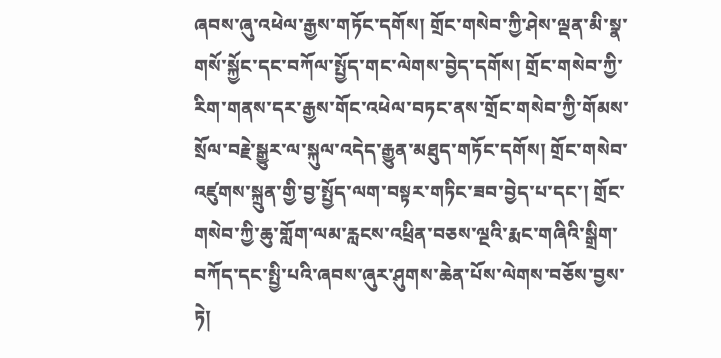ཞབས་ཞུ་འཕེལ་རྒྱས་གཏོང་དགོས། གྲོང་གསེབ་ཀྱི་ཤེས་ལྡན་མི་སྣ་གསོ་སྐྱོང་དང་བཀོལ་སྤྱོད་གང་ལེགས་བྱེད་དགོས། གྲོང་གསེབ་ཀྱི་རིག་གནས་དར་རྒྱས་གོང་འཕེལ་བཏང་ནས་གྲོང་གསེབ་ཀྱི་གོམས་སྲོལ་བརྗེ་སྒྱུར་ལ་སྐུལ་འདེད་རྒྱུན་མཐུད་གཏོང་དགོས། གྲོང་གསེབ་འཛུགས་སྐྲུན་གྱི་བྱ་སྤྱོད་ལག་བསྟར་གཏིང་ཟབ་བྱེད་པ་དང་། གྲོང་གསེབ་ཀྱི་ཆུ་གློག་ལམ་རླངས་འཕྲིན་བཅས་ལྔའི་རྨང་གཞིའི་སྒྲིག་བཀོད་དང་སྤྱི་པའི་ཞབས་ཞུར་ཤུགས་ཆེན་པོས་ལེགས་བཅོས་བྱས་ཏེ།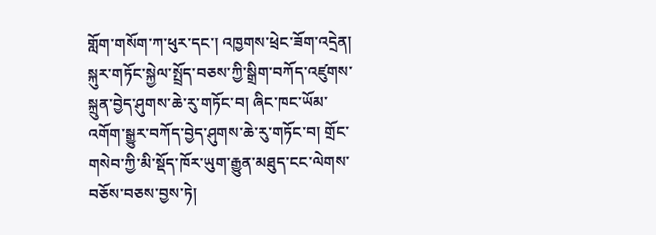གློག་གསོག་ཀ་ཕུར་དང་། འཁྱགས་ཕྲེང་ཟོག་འདྲེན། སྐུར་གཏོང་སྐྱེལ་སྤྲོད་བཅས་ཀྱི་སྒྲིག་བཀོད་འཛུགས་སྐྲུན་བྱེད་ཤུགས་ཆེ་རུ་གཏོང་བ། ཞིང་ཁང་ཡོམ་འགོག་སྒྱུར་བཀོད་བྱེད་ཤུགས་ཆེ་རུ་གཏོང་བ། གྲོང་གསེབ་ཀྱི་མི་སྡོད་ཁོར་ཡུག་རྒྱུན་མཐུད་ངང་ལེགས་བཅོས་བཅས་བྱས་ཏེ།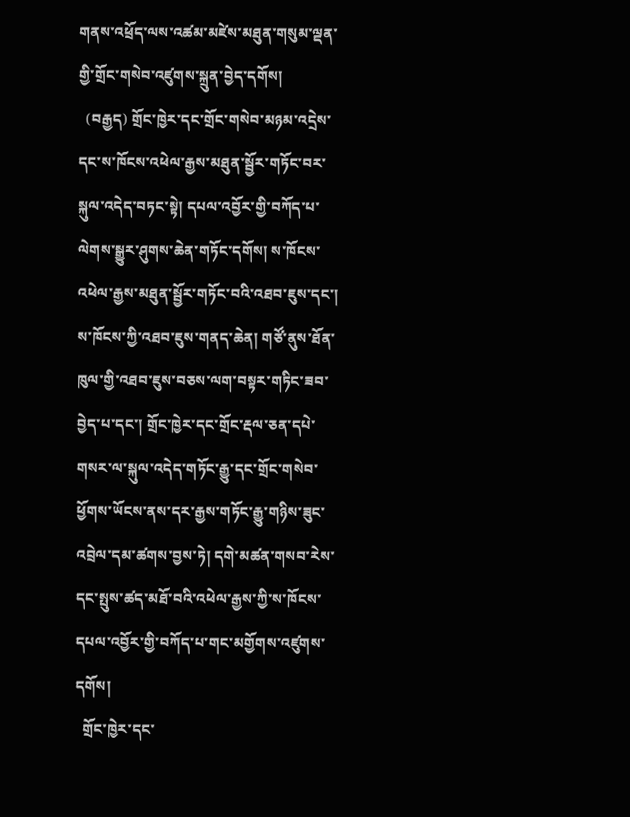གནས་འཕྲོད་ལས་འཚམ་མཛེས་མཐུན་གསུམ་ལྡན་གྱི་གྲོང་གསེབ་འཛུགས་སྐྲུན་བྱེད་དགོས།
  (བརྒྱད) གྲོང་ཁྱེར་དང་གྲོང་གསེབ་མཉམ་འདྲེས་དང་ས་ཁོངས་འཕེལ་རྒྱས་མཐུན་སྦྱོར་གཏོང་བར་སྐུལ་འདེད་བཏང་སྟེ། དཔལ་འབྱོར་གྱི་བཀོད་པ་ལེགས་སྒྱུར་ཤུགས་ཆེན་གཏོང་དགོས། ས་ཁོངས་འཕེལ་རྒྱས་མཐུན་སྦྱོར་གཏོང་བའི་འཐབ་ཇུས་དང་། ས་ཁོངས་ཀྱི་འཐབ་ཇུས་གནད་ཆེན། གཙོ་ནུས་ཐོན་ཁུལ་གྱི་འཐབ་ཇུས་བཅས་ལག་བསྟར་གཏིང་ཟབ་བྱེད་པ་དང་། གྲོང་ཁྱེར་དང་གྲོང་རྡལ་ཅན་དཔེ་གསར་ལ་སྐུལ་འདེད་གཏོང་རྒྱུ་དང་གྲོང་གསེབ་ཕྱོགས་ཡོངས་ནས་དར་རྒྱས་གཏོང་རྒྱུ་གཉིས་ཟུང་འབྲེལ་དམ་ཚགས་བྱས་ཏེ། དགེ་མཚན་གསབ་རེས་དང་སྤུས་ཚད་མཐོ་བའི་འཕེལ་རྒྱས་ཀྱི་ས་ཁོངས་དཔལ་འབྱོར་གྱི་བཀོད་པ་གང་མགྱོགས་འཛུགས་དགོས།
  གྲོང་ཁྱེར་དང་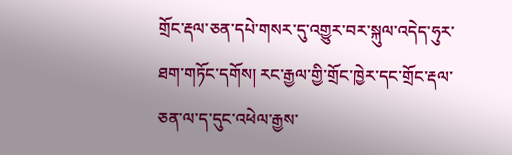གྲོང་རྡལ་ཅན་དཔེ་གསར་དུ་འགྱུར་བར་སྐུལ་འདེད་ཧུར་ཐག་གཏོང་དགོས། རང་རྒྱལ་གྱི་གྲོང་ཁྱེར་དང་གྲོང་རྡལ་ཅན་ལ་ད་དུང་འཕེལ་རྒྱས་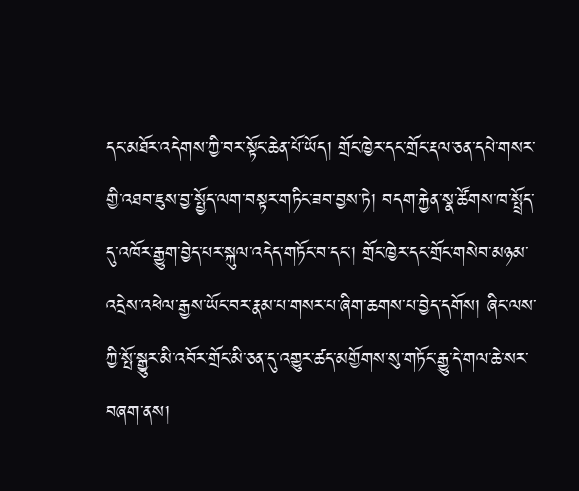དང་མཐོར་འདེགས་ཀྱི་བར་སྟོང་ཆེན་པོ་ཡོད། གྲོང་ཁྱེར་དང་གྲོང་རྡལ་ཅན་དཔེ་གསར་གྱི་འཐབ་ཇུས་བྱ་སྤྱོད་ལག་བསྟར་གཏིང་ཟབ་བྱས་ཏེ། བདག་རྐྱེན་སྣ་ཚོགས་ཁ་སྤྲོད་དུ་འཁོར་རྒྱུག་བྱེད་པར་སྐུལ་འདེད་གཏོང་བ་དང་། གྲོང་ཁྱེར་དང་གྲོང་གསེབ་མཉམ་འདྲེས་འཕེལ་རྒྱས་ཡོང་བར་རྣམ་པ་གསར་པ་ཞིག་ཆགས་པ་བྱེད་དགོས། ཞིང་ལས་ཀྱི་སྤོ་སྒྱུར་མི་འབོར་གྲོང་མི་ཅན་དུ་འགྱུར་ཚད་མགྱོགས་སུ་གཏོང་རྒྱུ་དེ་གལ་ཆེ་སར་བཞག་ནས།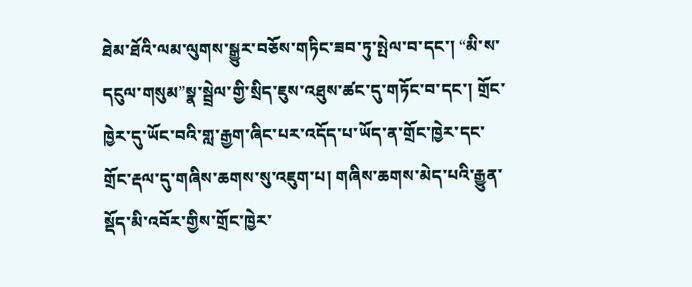ཐེམ་ཐོའི་ལམ་ལུགས་སྒྱུར་བཅོས་གཏིང་ཟབ་ཏུ་སྤེལ་བ་དང་། “མི་ས་དངུལ་གསུམ”སྣ་སྦྲེལ་གྱི་སྲིད་ཇུས་འཐུས་ཚང་དུ་གཏོང་བ་དང་། གྲོང་ཁྱེར་དུ་ཡོང་བའི་གླ་རྒྱག་ཞིང་པར་འདོད་པ་ཡོད་ན་གྲོང་ཁྱེར་དང་གྲོང་རྡལ་དུ་གཞིས་ཆགས་སུ་འཇུག་པ། གཞིས་ཆགས་མེད་པའི་རྒྱུན་སྡོད་མི་འབོར་གྱིས་གྲོང་ཁྱེར་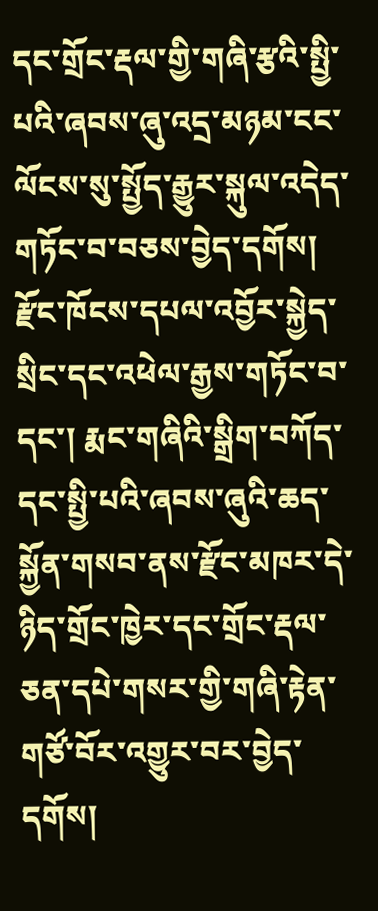དང་གྲོང་རྡལ་གྱི་གཞི་རྩའི་སྤྱི་པའི་ཞབས་ཞུ་འདྲ་མཉམ་ངང་ལོངས་སུ་སྤྱོད་རྒྱུར་སྐུལ་འདེད་གཏོང་བ་བཅས་བྱེད་དགོས། རྫོང་ཁོངས་དཔལ་འབྱོར་སྐྱེད་སྲིང་དང་འཕེལ་རྒྱས་གཏོང་བ་དང་། རྨང་གཞིའི་སྒྲིག་བཀོད་དང་སྤྱི་པའི་ཞབས་ཞུའི་ཆད་སྐྱོན་གསབ་ནས་རྫོང་མཁར་དེ་ཉིད་གྲོང་ཁྱེར་དང་གྲོང་རྡལ་ཅན་དཔེ་གསར་གྱི་གཞི་རྟེན་གཙོ་བོར་འགྱུར་བར་བྱེད་དགོས།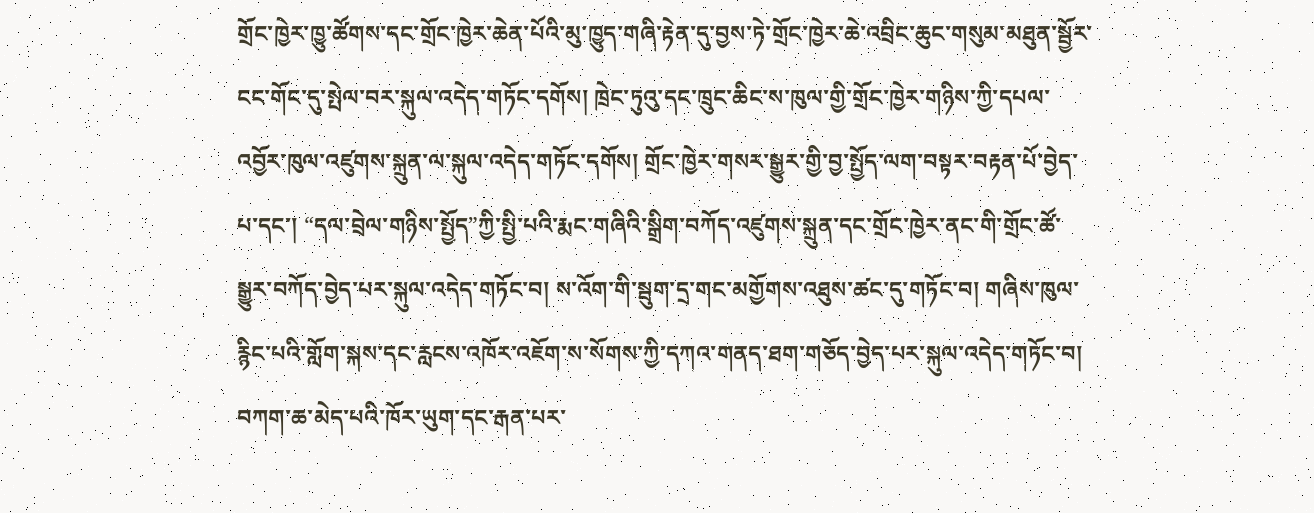གྲོང་ཁྱེར་ཁྱུ་ཚོགས་དང་གྲོང་ཁྱེར་ཆེན་པོའི་མུ་ཁྱུད་གཞི་རྟེན་དུ་བྱས་ཏེ་གྲོང་ཁྱེར་ཆེ་འབྲིང་ཆུང་གསུམ་མཐུན་སྦྱོར་ངང་གོང་དུ་སྤེལ་བར་སྐུལ་འདེད་གཏོང་དགོས། ཁྲེང་ཏུའུ་དང་ཁྲུང་ཆིང་ས་ཁུལ་གྱི་གྲོང་ཁྱེར་གཉིས་ཀྱི་དཔལ་འབྱོར་ཁུལ་འཛུགས་སྐྲུན་ལ་སྐུལ་འདེད་གཏོང་དགོས། གྲོང་ཁྱེར་གསར་སྒྱུར་གྱི་བྱ་སྤྱོད་ལག་བསྟར་བརྟན་པོ་བྱེད་པ་དང་། “དལ་བྲེལ་གཉིས་སྤྱོད”ཀྱི་སྤྱི་པའི་རྨང་གཞིའི་སྒྲིག་བཀོད་འཛུགས་སྐྲུན་དང་གྲོང་ཁྱེར་ནང་གི་གྲོང་ཚོ་སྒྱུར་བཀོད་བྱེད་པར་སྐུལ་འདེད་གཏོང་བ། ས་འོག་གི་སྦུག་དྲ་གང་མགྱོགས་འཐུས་ཚང་དུ་གཏོང་བ། གཞིས་ཁུལ་རྙིང་པའི་གློག་སྐས་དང་རླངས་འཁོར་འཇོག་ས་སོགས་ཀྱི་དཀའ་གནད་ཐག་གཅོད་བྱེད་པར་སྐུལ་འདེད་གཏོང་བ། བཀག་ཆ་མེད་པའི་ཁོར་ཡུག་དང་རྒན་པར་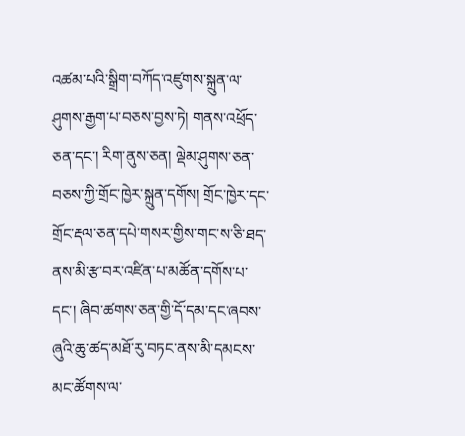འཚམ་པའི་སྒྲིག་བཀོད་འཛུགས་སྐྲུན་ལ་ཤུགས་རྒྱག་པ་བཅས་བྱས་ཏེ། གནས་འཕྲོད་ཅན་དང་། རིག་ནུས་ཅན། ལྡེམ་ཤུགས་ཅན་བཅས་ཀྱི་གྲོང་ཁྱེར་སྐྲུན་དགོས། གྲོང་ཁྱེར་དང་གྲོང་རྡལ་ཅན་དཔེ་གསར་གྱིས་གང་ས་ཅི་ཐད་ནས་མི་རྩ་བར་འཛིན་པ་མཚོན་དགོས་པ་དང་། ཞིབ་ཚགས་ཅན་གྱི་དོ་དམ་དང་ཞབས་ཞུའི་ཆུ་ཚད་མཐོ་རུ་བཏང་ནས་མི་དམངས་མང་ཚོགས་ལ་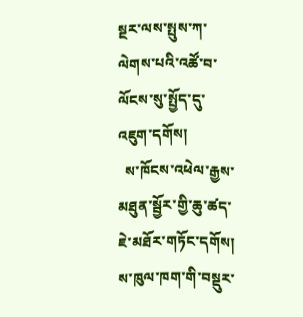སྔར་ལས་སྤུས་ཀ་ལེགས་པའི་འཚོ་བ་ལོངས་སུ་སྤྱོད་དུ་འཇུག་དགོས།
  ས་ཁོངས་འཕེལ་རྒྱས་མཐུན་སྦྱོར་གྱི་ཆུ་ཚད་ཇེ་མཐོར་གཏོང་དགོས། ས་ཁུལ་ཁག་གི་བསྡུར་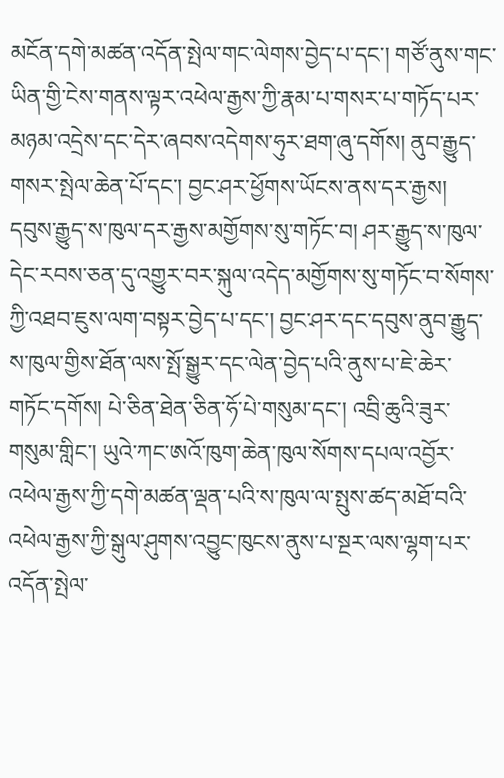མངོན་དགེ་མཚན་འདོན་སྤེལ་གང་ལེགས་བྱེད་པ་དང་། གཙོ་ནུས་གང་ཡིན་གྱི་ངེས་གནས་ལྟར་འཕེལ་རྒྱས་ཀྱི་རྣམ་པ་གསར་པ་གཏོད་པར་མཉམ་འདྲེས་དང་དེར་ཞབས་འདེགས་ཧུར་ཐག་ཞུ་དགོས། ནུབ་རྒྱུད་གསར་སྤེལ་ཆེན་པོ་དང་། བྱང་ཤར་ཕྱོགས་ཡོངས་ནས་དར་རྒྱས། དབུས་རྒྱུད་ས་ཁུལ་དར་རྒྱས་མགྱོགས་སུ་གཏོང་བ། ཤར་རྒྱུད་ས་ཁུལ་དེང་རབས་ཅན་དུ་འགྱུར་བར་སྐུལ་འདེད་མགྱོགས་སུ་གཏོང་བ་སོགས་ཀྱི་འཐབ་ཇུས་ལག་བསྟར་བྱེད་པ་དང་། བྱང་ཤར་དང་དབུས་ནུབ་རྒྱུད་ས་ཁུལ་གྱིས་ཐོན་ལས་སྤོ་སྒྱུར་དང་ལེན་བྱེད་པའི་ནུས་པ་ཇེ་ཆེར་གཏོང་དགོས། པེ་ཅིན་ཐེན་ཅིན་ཧོ་པེ་གསུམ་དང་། འབྲི་ཆུའི་ཟུར་གསུམ་གླིང་། ཡུའེ་ཀང་ཨའོ་ཁུག་ཆེན་ཁུལ་སོགས་དཔལ་འབྱོར་འཕེལ་རྒྱས་ཀྱི་དགེ་མཚན་ལྡན་པའི་ས་ཁུལ་ལ་སྤུས་ཚད་མཐོ་བའི་འཕེལ་རྒྱས་ཀྱི་སྒུལ་ཤུགས་འབྱུང་ཁུངས་ནུས་པ་སྔར་ལས་ལྷག་པར་འདོན་སྤེལ་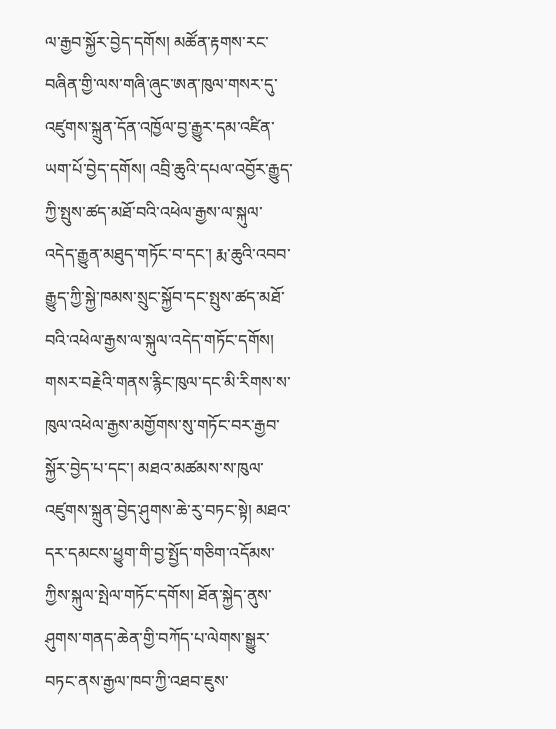ལ་རྒྱབ་སྐྱོར་བྱེད་དགོས། མཚོན་རྟགས་རང་བཞིན་གྱི་ལས་གཞི་ཞུང་ཨན་ཁུལ་གསར་དུ་འཛུགས་སྐྲུན་དོན་འཁྱོལ་བྱ་རྒྱུར་དམ་འཛིན་ཡག་པོ་བྱེད་དགོས། འབྲི་ཆུའི་དཔལ་འབྱོར་རྒྱུད་ཀྱི་སྤུས་ཚད་མཐོ་བའི་འཕེལ་རྒྱས་ལ་སྐུལ་འདེད་རྒྱུན་མཐུད་གཏོང་བ་དང་། རྨ་ཆུའི་འབབ་རྒྱུད་ཀྱི་སྐྱེ་ཁམས་སྲུང་སྐྱོབ་དང་སྤུས་ཚད་མཐོ་བའི་འཕེལ་རྒྱས་ལ་སྐུལ་འདེད་གཏོང་དགོས། གསར་བརྗེའི་གནས་རྙིང་ཁུལ་དང་མི་རིགས་ས་ཁུལ་འཕེལ་རྒྱས་མགྱོགས་སུ་གཏོང་བར་རྒྱབ་སྐྱོར་བྱེད་པ་དང་། མཐའ་མཚམས་ས་ཁུལ་འཛུགས་སྐྲུན་བྱེད་ཤུགས་ཆེ་རུ་བཏང་སྟེ། མཐའ་དར་དམངས་ཕྱུག་གི་བྱ་སྤྱོད་གཅིག་འདོམས་ཀྱིས་སྐུལ་སྤེལ་གཏོང་དགོས། ཐོན་སྐྱེད་ནུས་ཤུགས་གནད་ཆེན་གྱི་བཀོད་པ་ལེགས་སྒྱུར་བཏང་ནས་རྒྱལ་ཁབ་ཀྱི་འཐབ་ཇུས་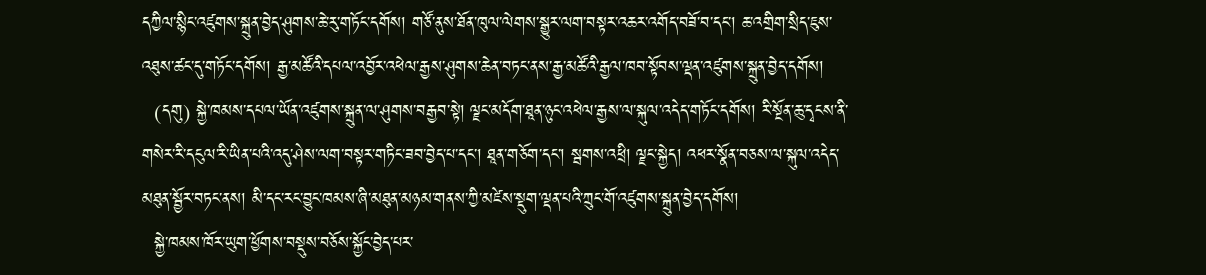དཀྱིལ་སྙིང་འཛུགས་སྐྲུན་བྱེད་ཤུགས་ཆེ་རུ་གཏོང་དགོས། གཙོ་ནུས་ཐོན་ཁུལ་ལེགས་སྒྱུར་ལག་བསྟར་འཆར་འགོད་བཟོ་བ་དང་། ཆ་འགྲིག་སྲིད་ཇུས་འཐུས་ཚང་དུ་གཏོང་དགོས། རྒྱ་མཚོའི་དཔལ་འབྱོར་འཕེལ་རྒྱས་ཤུགས་ཆེན་བཏང་ནས་རྒྱ་མཚོའི་རྒྱལ་ཁབ་སྟོབས་ལྡན་འཛུགས་སྐྲུན་བྱེད་དགོས།
  (དགུ) སྐྱེ་ཁམས་དཔལ་ཡོན་འཛུགས་སྐྲུན་ལ་ཤུགས་བརྒྱབ་སྟེ། ལྗང་མདོག་ཐཱན་ཉུང་འཕེལ་རྒྱས་ལ་སྐུལ་འདེད་གཏོང་དགོས། རི་སྔོན་ཆུ་དྭངས་ནི་གསེར་རི་དངུལ་རི་ཡིན་པའི་འདུ་ཤེས་ལག་བསྟར་གཏིང་ཟབ་བྱེད་པ་དང་། ཐཱན་གཅོག་དང་། སྦགས་འཕྲི། ལྗང་སྐྱེད། འཕར་སྣོན་བཅས་ལ་སྐུལ་འདེད་མཐུན་སྦྱོར་བཏང་ནས། མི་དང་རང་བྱུང་ཁམས་ཞི་མཐུན་མཉམ་གནས་ཀྱི་མཛེས་སྡུག་ལྡན་པའི་ཀྲུང་གོ་འཛུགས་སྐྲུན་བྱེད་དགོས།
  སྐྱེ་ཁམས་ཁོར་ཡུག་ཕྱོགས་བསྡུས་བཅོས་སྐྱོང་བྱེད་པར་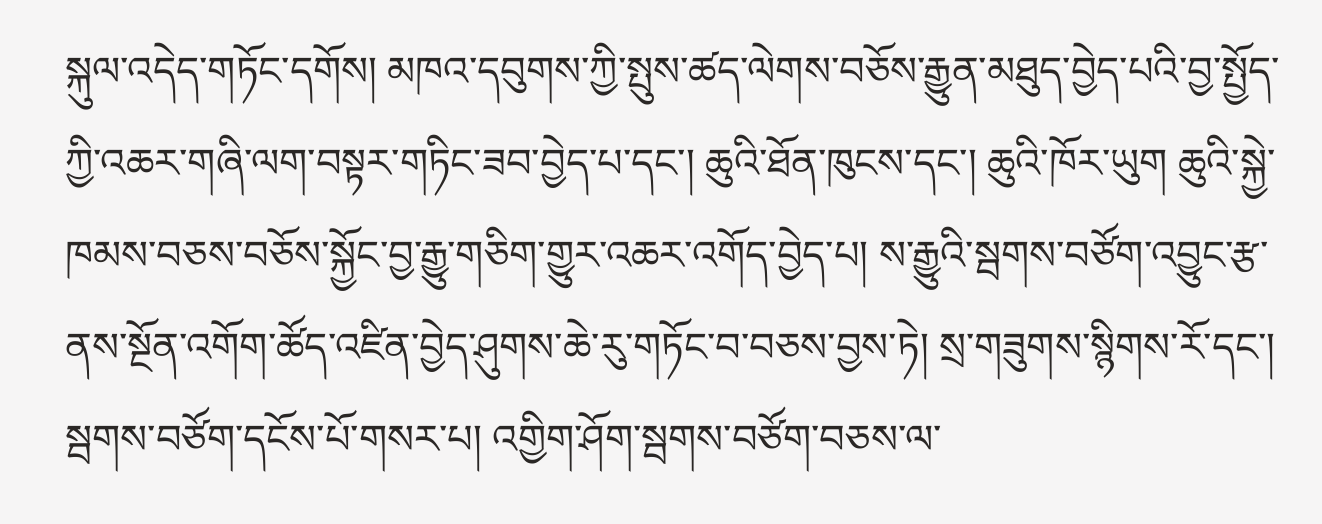སྐུལ་འདེད་གཏོང་དགོས། མཁའ་དབུགས་ཀྱི་སྤུས་ཚད་ལེགས་བཅོས་རྒྱུན་མཐུད་བྱེད་པའི་བྱ་སྤྱོད་ཀྱི་འཆར་གཞི་ལག་བསྟར་གཏིང་ཟབ་བྱེད་པ་དང་། ཆུའི་ཐོན་ཁུངས་དང་། ཆུའི་ཁོར་ཡུག ཆུའི་སྐྱེ་ཁམས་བཅས་བཅོས་སྐྱོང་བྱ་རྒྱུ་གཅིག་གྱུར་འཆར་འགོད་བྱེད་པ། ས་རྒྱུའི་སྦགས་བཙོག་འབྱུང་རྩ་ནས་སྔོན་འགོག་ཚོད་འཛིན་བྱེད་ཤུགས་ཆེ་རུ་གཏོང་བ་བཅས་བྱས་ཏེ། སྲ་གཟུགས་སྙིགས་རོ་དང་། སྦགས་བཙོག་དངོས་པོ་གསར་པ། འགྱིག་ཤོག་སྦགས་བཙོག་བཅས་ལ་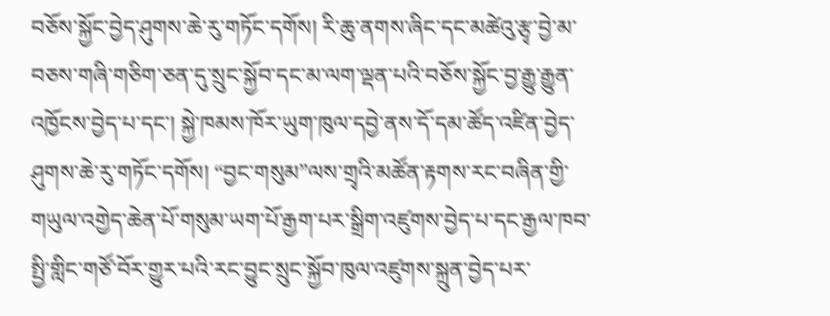བཅོས་སྐྱོང་བྱེད་ཤུགས་ཆེ་རུ་གཏོང་དགོས། རི་ཆུ་ནགས་ཞིང་དང་མཚེའུ་རྩྭ་བྱེ་མ་བཅས་གཞི་གཅིག་ཅན་དུ་སྲུང་སྐྱོབ་དང་མ་ལག་ལྡན་པའི་བཅོས་སྐྱོང་བྱ་རྒྱུ་རྒྱུན་འཁྱོངས་བྱེད་པ་དང་། སྐྱེ་ཁམས་ཁོར་ཡུག་ཁུལ་དབྱེ་ནས་དོ་དམ་ཚོད་འཛིན་བྱེད་ཤུགས་ཆེ་རུ་གཏོང་དགོས། “བྱང་གསུམ”ལས་གྲྭའི་མཚོན་རྟགས་རང་བཞིན་གྱི་གཡུལ་འགྱེད་ཆེན་པོ་གསུམ་ཡག་པོ་རྒྱག་པར་སྒྲིག་འཛུགས་བྱེད་པ་དང་རྒྱལ་ཁབ་སྤྱི་གླིང་གཙོ་བོར་གྱུར་པའི་རང་བྱུང་སྲུང་སྐྱོབ་ཁུལ་འཛུགས་སྐྲུན་བྱེད་པར་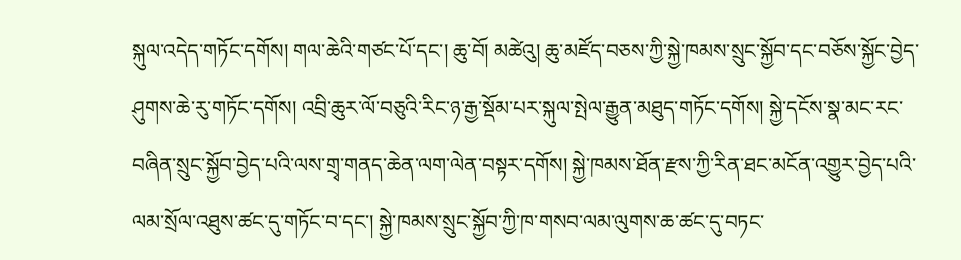སྐུལ་འདེད་གཏོང་དགོས། གལ་ཆེའི་གཙང་པོ་དང་། ཆུ་བོ། མཚེའུ། ཆུ་མཛོད་བཅས་ཀྱི་སྐྱེ་ཁམས་སྲུང་སྐྱོབ་དང་བཅོས་སྐྱོང་བྱེད་ཤུགས་ཆེ་རུ་གཏོང་དགོས། འབྲི་ཆུར་ལོ་བཅུའི་རིང་ཉ་རྒྱ་སྡོམ་པར་སྐུལ་སྤེལ་རྒྱུན་མཐུད་གཏོང་དགོས། སྐྱེ་དངོས་སྣ་མང་རང་བཞིན་སྲུང་སྐྱོབ་བྱེད་པའི་ལས་གྲྭ་གནད་ཆེན་ལག་ལེན་བསྟར་དགོས། སྐྱེ་ཁམས་ཐོན་རྫས་ཀྱི་རིན་ཐང་མངོན་འགྱུར་བྱེད་པའི་ལམ་སྲོལ་འཐུས་ཚང་དུ་གཏོང་བ་དང་། སྐྱེ་ཁམས་སྲུང་སྐྱོབ་ཀྱི་ཁ་གསབ་ལམ་ལུགས་ཆ་ཚང་དུ་བཏང་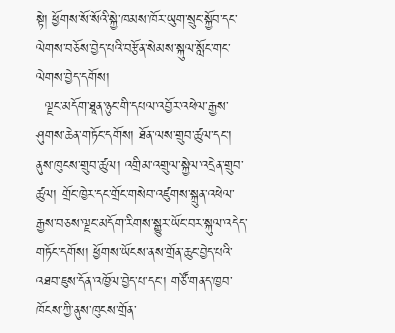སྟེ། ཕྱོགས་སོ་སོའི་སྐྱེ་ཁམས་ཁོར་ཡུག་སྲུང་སྐྱོབ་དང་ལེགས་བཅོས་བྱེད་པའི་བརྩོན་སེམས་སྐུལ་སློང་གང་ལེགས་བྱེད་དགོས།
  ལྗང་མདོག་ཐཱན་ཉུང་གི་དཔལ་འབྱོར་འཕེལ་རྒྱས་ཤུགས་ཆེན་གཏོང་དགོས། ཐོན་ལས་གྲུབ་ཚུལ་དང་། ནུས་ཁུངས་གྲུབ་ཚུལ། འགྲིམ་འགྲུལ་སྐྱེལ་འདྲེན་གྲུབ་ཚུལ། གྲོང་ཁྱེར་དང་གྲོང་གསེབ་འཛུགས་སྐྲུན་འཕེལ་རྒྱས་བཅས་ལྗང་མདོག་རིགས་སྒྱུར་ཡོང་བར་སྐུལ་འདེད་གཏོང་དགོས། ཕྱོགས་ཡོངས་ནས་གྲོན་ཆུང་བྱེད་པའི་འཐབ་ཇུས་དོན་འཁྱོལ་བྱེད་པ་དང་། གཙོ་གནད་ཁྱབ་ཁོངས་ཀྱི་ནུས་ཁུངས་གྲོན་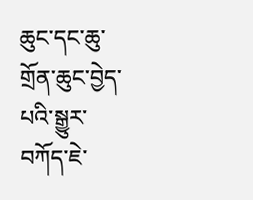ཆུང་དང་ཆུ་གྲོན་ཆུང་བྱེད་པའི་སྒྱུར་བཀོད་ཇེ་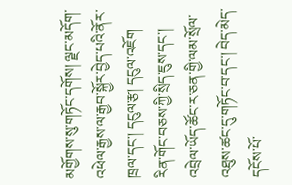མགྱོགས་སུ་གཏོང་དགོས། ལྗང་མདོག་འཕེལ་རྒྱས་ལ་རྒྱབ་སྐྱོར་བྱེད་པའི་ནོར་ཁྲལ་དང་། དངུལ་རྩ། དངུལ་འཇོག རིན་གོང་བཅས་ཀྱི་སྲིད་ཇུས་དང་། འབྲེལ་ཡོད་ཚོང་ར་ཅན་གྱི་ལམ་སྲོལ་འཐུས་ཚང་དུ་གཏོང་བ་དང་། བེད་མེད་དངོས་པོ་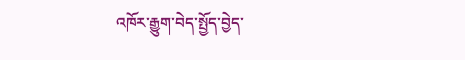འཁོར་རྒྱུག་བེད་སྤྱོད་བྱེད་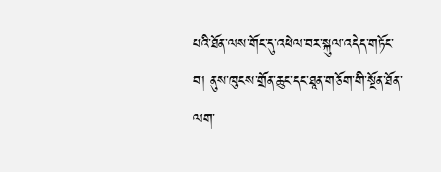པའི་ཐོན་ལས་གོང་དུ་འཕེལ་བར་སྐུལ་འདེད་གཏོང་བ། ནུས་ཁུངས་གྲོན་ཆུང་དང་ཐཱན་གཅོག་གི་སྔོན་ཐོན་ལག་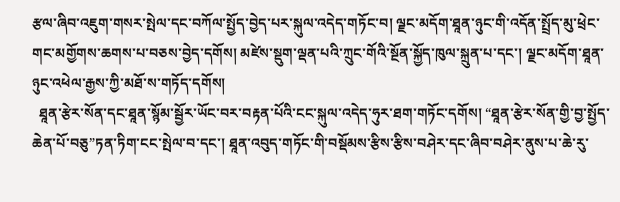རྩལ་ཞིབ་འཇུག་གསར་སྤེལ་དང་བཀོལ་སྤྱོད་བྱེད་པར་སྐུལ་འདེད་གཏོང་བ། ལྗང་མདོག་ཐཱན་ཉུང་གི་འདོན་སྤྲོད་མུ་ཕྲེང་གང་མགྱོགས་ཆགས་པ་བཅས་བྱེད་དགོས། མཛེས་སྡུག་ལྡན་པའི་ཀྲུང་གོའི་སྔོན་སྐྱོད་ཁུལ་སྐྲུན་པ་དང་། ལྗང་མདོག་ཐཱན་ཉུང་འཕེལ་རྒྱས་ཀྱི་མཐོ་ས་གཏོད་དགོས།
  ཐཱན་རྩེར་སོན་དང་ཐཱན་སྙོམ་སྦྱོར་ཡོང་བར་བརྟན་པོའི་ངང་སྐུལ་འདེད་ཧུར་ཐག་གཏོང་དགོས། “ཐཱན་རྩེར་སོན་གྱི་བྱ་སྤྱོད་ཆེན་པོ་བཅུ”ཏན་ཏིག་ངང་སྤེལ་བ་དང་། ཐཱན་འབུད་གཏོང་གི་བསྡོམས་རྩིས་རྩིས་བཤེར་དང་ཞིབ་བཤེར་ནུས་པ་ཆེ་རུ་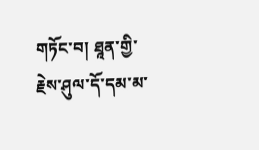གཏོང་བ། ཐཱན་གྱི་རྗེས་ཤུལ་དོ་དམ་མ་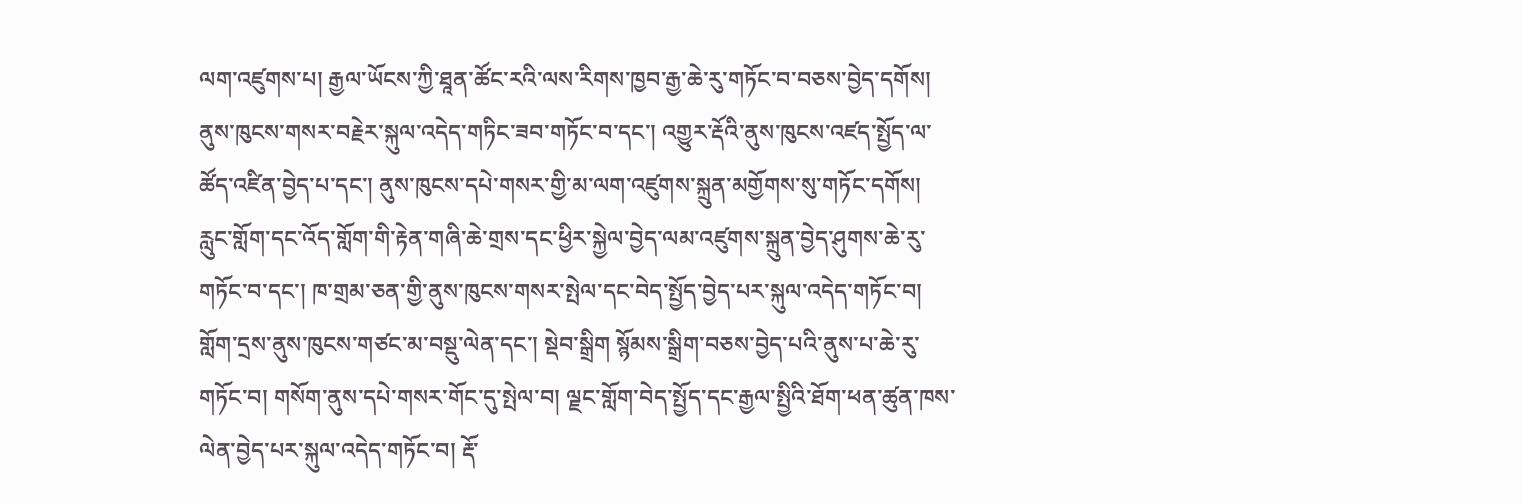ལག་འཛུགས་པ། རྒྱལ་ཡོངས་ཀྱི་ཐཱན་ཚོང་རའི་ལས་རིགས་ཁྱབ་རྒྱ་ཆེ་རུ་གཏོང་བ་བཅས་བྱེད་དགོས། ནུས་ཁུངས་གསར་བརྗེར་སྐུལ་འདེད་གཏིང་ཟབ་གཏོང་བ་དང་། འགྱུར་རྡོའི་ནུས་ཁུངས་འཛད་སྤྱོད་ལ་ཚོད་འཛིན་བྱེད་པ་དང་། ནུས་ཁུངས་དཔེ་གསར་གྱི་མ་ལག་འཛུགས་སྐྲུན་མགྱོགས་སུ་གཏོང་དགོས། རླུང་གློག་དང་འོད་གློག་གི་རྟེན་གཞི་ཆེ་གྲས་དང་ཕྱིར་སྐྱེལ་བྱེད་ལམ་འཛུགས་སྐྲུན་བྱེད་ཤུགས་ཆེ་རུ་གཏོང་བ་དང་། ཁ་གྲམ་ཅན་གྱི་ནུས་ཁུངས་གསར་སྤེལ་དང་བེད་སྤྱོད་བྱེད་པར་སྐུལ་འདེད་གཏོང་བ། གློག་དྲས་ནུས་ཁུངས་གཙང་མ་བསྡུ་ལེན་དང་། སྡེབ་སྒྲིག སྙོམས་སྒྲིག་བཅས་བྱེད་པའི་ནུས་པ་ཆེ་རུ་གཏོང་བ། གསོག་ནུས་དཔེ་གསར་གོང་དུ་སྤེལ་བ། ལྗང་གློག་བེད་སྤྱོད་དང་རྒྱལ་སྤྱིའི་ཐོག་ཕན་ཚུན་ཁས་ལེན་བྱེད་པར་སྐུལ་འདེད་གཏོང་བ། རྡོ་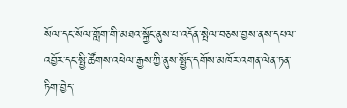སོལ་དང་སོལ་གློག་གི་མཐའ་སྐྱོང་ནུས་པ་འདོན་སྤེལ་བཅས་བྱས་ནས་དཔལ་འབྱོར་དང་སྤྱི་ཚོགས་འཕེལ་རྒྱས་ཀྱི་ནུས་སྤྱོད་དགོས་མཁོར་འགན་ལེན་ཏན་ཏིག་བྱེད་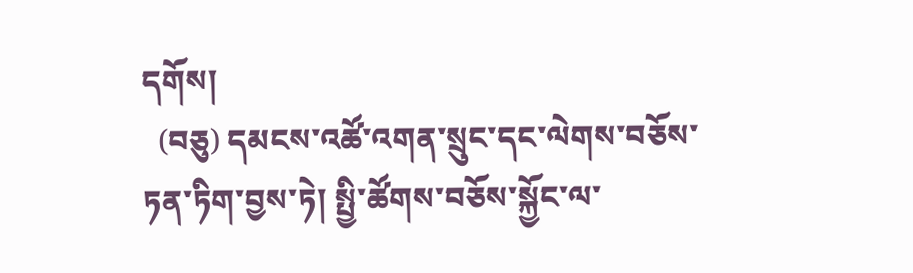དགོས།
  (བཅུ) དམངས་འཚོ་འགན་སྲུང་དང་ལེགས་བཅོས་ཏན་ཏིག་བྱས་ཏེ། སྤྱི་ཚོགས་བཅོས་སྐྱོང་ལ་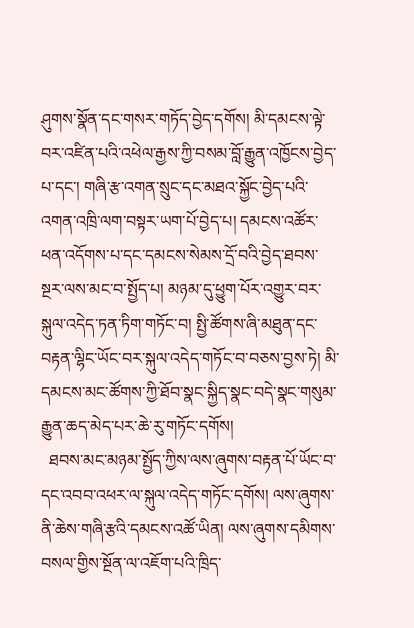ཤུགས་སྣོན་དང་གསར་གཏོད་བྱེད་དགོས། མི་དམངས་ལྟེ་བར་འཛིན་པའི་འཕེལ་རྒྱས་ཀྱི་བསམ་བློ་རྒྱུན་འཁྱོངས་བྱེད་པ་དང་། གཞི་རྩ་འགན་སྲུང་དང་མཐའ་སྐྱོང་བྱེད་པའི་འགན་འཁྲི་ལག་བསྟར་ཡག་པོ་བྱེད་པ། དམངས་འཚོར་ཕན་འདོགས་པ་དང་དམངས་སེམས་དྲོ་བའི་བྱེད་ཐབས་སྔར་ལས་མང་བ་སྤྱོད་པ། མཉམ་དུ་ཕྱུག་པོར་འགྱུར་བར་སྐུལ་འདེད་ཏན་ཏིག་གཏོང་བ། སྤྱི་ཚོགས་ཞི་མཐུན་དང་བརྟན་ལྷིང་ཡོང་བར་སྐུལ་འདེད་གཏོང་བ་བཅས་བྱས་ཏེ། མི་དམངས་མང་ཚོགས་ཀྱི་ཐོབ་སྣང་སྐྱིད་སྣང་བདེ་སྣང་གསུམ་རྒྱུན་ཆད་མེད་པར་ཆེ་རུ་གཏོང་དགོས།
  ཐབས་མང་མཉམ་སྤྱོད་ཀྱིས་ལས་ཞུགས་བརྟན་པོ་ཡོང་བ་དང་འབབ་འཕར་ལ་སྐུལ་འདེད་གཏོང་དགོས། ལས་ཞུགས་ནི་ཆེས་གཞི་རྩའི་དམངས་འཚོ་ཡིན། ལས་ཞུགས་དམིགས་བསལ་གྱིས་སྔོན་ལ་འཇོག་པའི་ཁྲིད་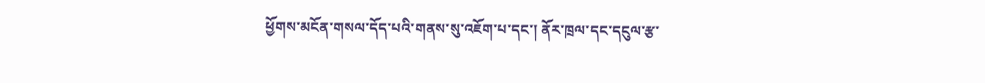ཕྱོགས་མངོན་གསལ་དོད་པའི་གནས་སུ་འཇོག་པ་དང་། ནོར་ཁྲལ་དང་དངུལ་རྩ་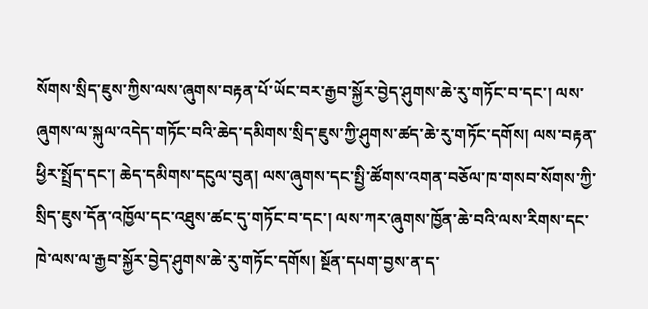སོགས་སྲིད་ཇུས་ཀྱིས་ལས་ཞུགས་བརྟན་པོ་ཡོང་བར་རྒྱབ་སྐྱོར་བྱེད་ཤུགས་ཆེ་རུ་གཏོང་བ་དང་། ལས་ཞུགས་ལ་སྐུལ་འདེད་གཏོང་བའི་ཆེད་དམིགས་སྲིད་ཇུས་ཀྱི་ཤུགས་ཚད་ཆེ་རུ་གཏོང་དགོས། ལས་བརྟན་ཕྱིར་སྤྲོད་དང་། ཆེད་དམིགས་དངུལ་བུན། ལས་ཞུགས་དང་སྤྱི་ཚོགས་འགན་བཅོལ་ཁ་གསབ་སོགས་ཀྱི་སྲིད་ཇུས་དོན་འཁྱོལ་དང་འཐུས་ཚང་དུ་གཏོང་བ་དང་། ལས་ཀར་ཞུགས་ཁྱོན་ཆེ་བའི་ལས་རིགས་དང་ཁེ་ལས་ལ་རྒྱབ་སྐྱོར་བྱེད་ཤུགས་ཆེ་རུ་གཏོང་དགོས། སྔོན་དཔག་བྱས་ན་ད་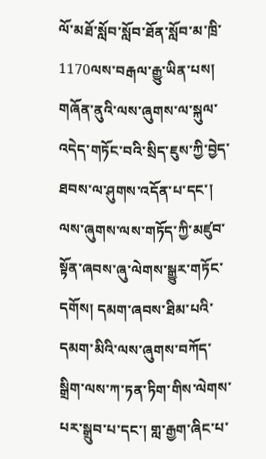ལོ་མཐོ་སློབ་སློབ་ཐོན་སློབ་མ་ཁྲི་1170ལས་བརྒལ་རྒྱུ་ཡིན་པས། གཞོན་ནུའི་ལས་ཞུགས་ལ་སྐུལ་འདེད་གཏོང་བའི་སྲིད་ཇུས་ཀྱི་བྱེད་ཐབས་ལ་ཤུགས་འདོན་པ་དང་། ལས་ཞུགས་ལས་གཏོད་ཀྱི་མཛུབ་སྟོན་ཞབས་ཞུ་ལེགས་སྒྱུར་གཏོང་དགོས། དམག་ཞབས་ཐིམ་པའི་དམག་མིའི་ལས་ཞུགས་བཀོད་སྒྲིག་ལས་ཀ་ཏན་ཏིག་གིས་ལེགས་པར་སྒྲུབ་པ་དང་། གླ་རྒྱག་ཞིང་པ་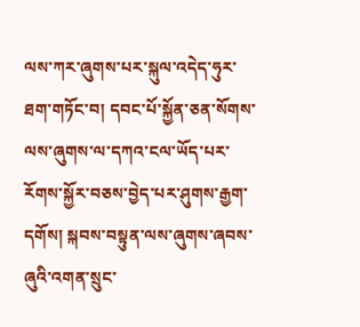ལས་ཀར་ཞུགས་པར་སྐུལ་འདེད་ཧུར་ཐག་གཏོང་བ། དབང་པོ་སྐྱོན་ཅན་སོགས་ལས་ཞུགས་ལ་དཀའ་ངལ་ཡོད་པར་རོགས་སྐྱོར་བཅས་བྱེད་པར་ཤུགས་རྒྱག་དགོས། སྐབས་བསྟུན་ལས་ཞུགས་ཞབས་ཞུའི་འགན་སྲུང་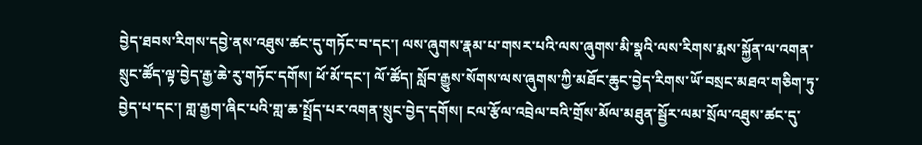བྱེད་ཐབས་རིགས་དབྱེ་ནས་འཐུས་ཚང་དུ་གཏོང་བ་དང་། ལས་ཞུགས་རྣམ་པ་གསར་པའི་ལས་ཞུགས་མི་སྣའི་ལས་རིགས་རྨས་སྐྱོན་ལ་འགན་སྲུང་ཚོད་ལྟ་བྱེད་རྒྱ་ཆེ་རུ་གཏོང་དགོས། ཕོ་མོ་དང་། ལོ་ཚོད། སློབ་རྒྱུས་སོགས་ལས་ཞུགས་ཀྱི་མཐོང་ཆུང་བྱེད་རིགས་ཡོ་བསྲང་མཐའ་གཅིག་ཏུ་བྱེད་པ་དང་། གླ་རྒྱག་ཞིང་པའི་གླ་ཆ་སྤྲོད་པར་འགན་སྲུང་བྱེད་དགོས། ངལ་རྩོལ་འབྲེལ་བའི་གྲོས་མོལ་མཐུན་སྦྱོར་ལམ་སྲོལ་འཐུས་ཚང་དུ་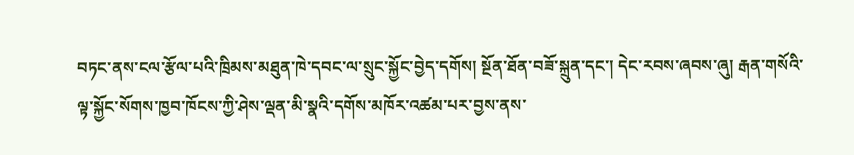བཏང་ནས་ངལ་རྩོལ་པའི་ཁྲིམས་མཐུན་ཁེ་དབང་ལ་སྲུང་སྐྱོང་བྱེད་དགོས། སྔོན་ཐོན་བཟོ་སྐྲུན་དང་། དེང་རབས་ཞབས་ཞུ། རྒན་གསོའི་ལྟ་སྐྱོང་སོགས་ཁྱབ་ཁོངས་ཀྱི་ཤེས་ལྡན་མི་སྣའི་དགོས་མཁོར་འཚམ་པར་བྱས་ནས་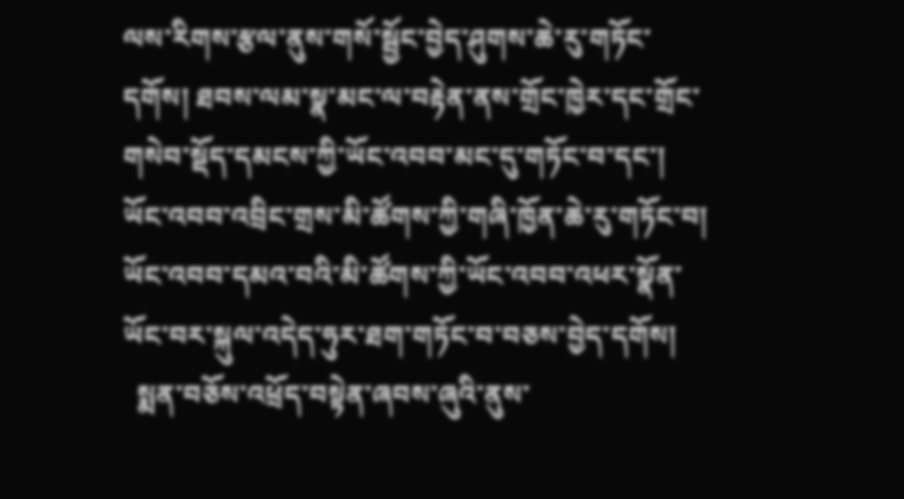ལས་རིགས་རྩལ་ནུས་གསོ་སྦྱོང་བྱེད་ཤུགས་ཆེ་རུ་གཏོང་དགོས། ཐབས་ལམ་སྣ་མང་ལ་བརྟེན་ནས་གྲོང་ཁྱེར་དང་གྲོང་གསེབ་སྡོད་དམངས་ཀྱི་ཡོང་འབབ་མང་དུ་གཏོང་བ་དང་། ཡོང་འབབ་འབྲིང་གྲས་མི་ཚོགས་ཀྱི་གཞི་ཁྱོན་ཆེ་རུ་གཏོང་བ། ཡོང་འབབ་དམའ་བའི་མི་ཚོགས་ཀྱི་ཡོང་འབབ་འཕར་སྣོན་ཡོང་བར་སྐུལ་འདེད་ཧུར་ཐག་གཏོང་བ་བཅས་བྱེད་དགོས།
  སྨན་བཅོས་འཕྲོད་བསྟེན་ཞབས་ཞུའི་ནུས་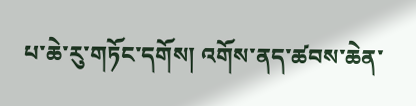པ་ཆེ་རུ་གཏོང་དགོས། འགོས་ནད་ཚབས་ཆེན་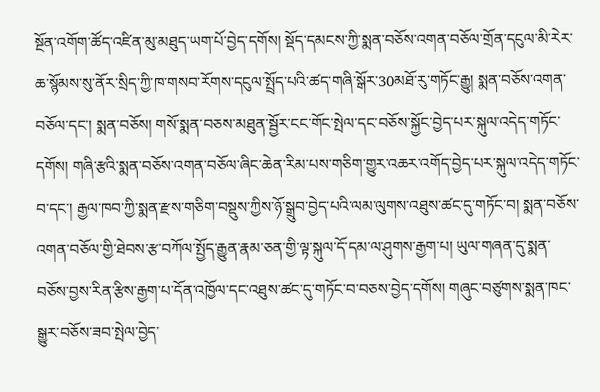སྔོན་འགོག་ཚོད་འཛིན་མུ་མཐུད་ཡག་པོ་བྱེད་དགོས། སྡོད་དམངས་ཀྱི་སྨན་བཅོས་འགན་བཅོལ་གྲོན་དངུལ་མི་རེར་ཆ་སྙོམས་སུ་ནོར་སྲིད་ཀྱི་ཁ་གསབ་རོགས་དངུལ་སྤྲོད་པའི་ཚད་གཞི་སྒོར་30མཐོ་རུ་གཏོང་རྒྱུ། སྨན་བཅོས་འགན་བཅོལ་དང་། སྨན་བཅོས། གསོ་སྨན་བཅས་མཐུན་སྦྱོར་ངང་གོང་སྤེལ་དང་བཅོས་སྐྱོང་བྱེད་པར་སྐུལ་འདེད་གཏོང་དགོས། གཞི་རྩའི་སྨན་བཅོས་འགན་བཅོལ་ཞིང་ཆེན་རིམ་པས་གཅིག་གྱུར་འཆར་འགོད་བྱེད་པར་སྐུལ་འདེད་གཏོང་བ་དང་། རྒྱལ་ཁབ་ཀྱི་སྨན་རྫས་གཅིག་བསྡུས་ཀྱིས་ཉོ་སྒྲུབ་བྱེད་པའི་ལམ་ལུགས་འཐུས་ཚང་དུ་གཏོང་བ། སྨན་བཅོས་འགན་བཅོལ་གྱི་ཐེབས་རྩ་བཀོལ་སྤྱོད་རྒྱུན་རྣམ་ཅན་གྱི་ལྟ་སྐུལ་དོ་དམ་ལ་ཤུགས་རྒྱག་པ། ཡུལ་གཞན་དུ་སྨན་བཅོས་བྱས་རིན་རྩིས་རྒྱག་པ་དོན་འཁྱོལ་དང་འཐུས་ཚང་དུ་གཏོང་བ་བཅས་བྱེད་དགོས། གཞུང་བཙུགས་སྨན་ཁང་སྒྱུར་བཅོས་ཟབ་སྤེལ་བྱེད་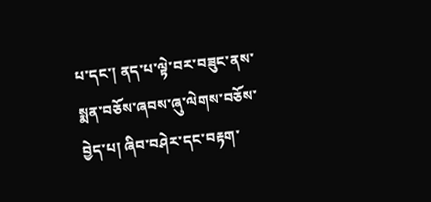པ་དང་། ནད་པ་ལྟེ་བར་བཟུང་ནས་སྨན་བཅོས་ཞབས་ཞུ་ལེགས་བཅོས་བྱེད་པ། ཞིབ་བཤེར་དང་བརྟག་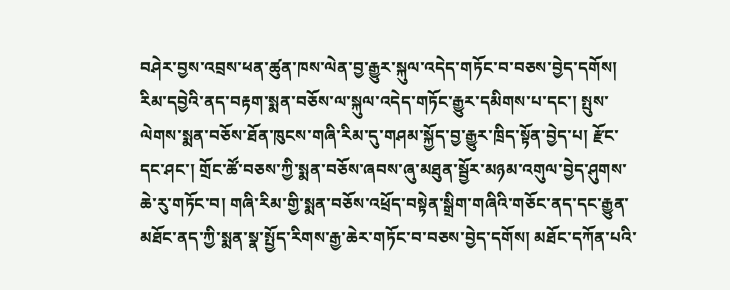བཤེར་བྱས་འབྲས་ཕན་ཚུན་ཁས་ལེན་བྱ་རྒྱུར་སྐུལ་འདེད་གཏོང་བ་བཅས་བྱེད་དགོས། རིམ་དབྱེའི་ནད་བརྟག་སྨན་བཅོས་ལ་སྐུལ་འདེད་གཏོང་རྒྱུར་དམིགས་པ་དང་། སྤུས་ལེགས་སྨན་བཅོས་ཐོན་ཁུངས་གཞི་རིམ་དུ་གཤམ་སྐྱོད་བྱ་རྒྱུར་ཁྲིད་སྟོན་བྱེད་པ། རྫོང་དང་ཤང་། གྲོང་ཚོ་བཅས་ཀྱི་སྨན་བཅོས་ཞབས་ཞུ་མཐུན་སྦྱོར་མཉམ་འགུལ་བྱེད་ཤུགས་ཆེ་རུ་གཏོང་བ། གཞི་རིམ་གྱི་སྨན་བཅོས་འཕྲོད་བསྟེན་སྒྲིག་གཞིའི་གཅོང་ནད་དང་རྒྱུན་མཐོང་ནད་ཀྱི་སྨན་སྣ་སྤྱོད་རིགས་རྒྱ་ཆེར་གཏོང་བ་བཅས་བྱེད་དགོས། མཐོང་དཀོན་པའི་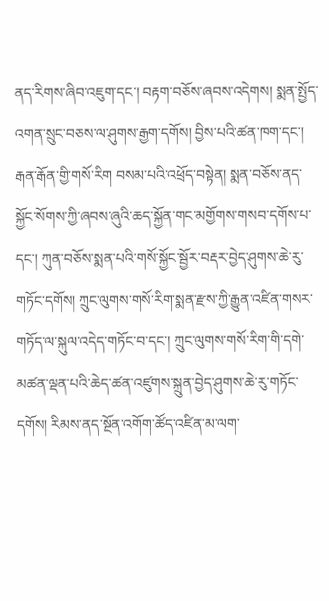ནད་རིགས་ཞིབ་འཇུག་དང་། བརྟག་བཅོས་ཞབས་འདེགས། སྨན་སྤྱོད་འགན་སྲུང་བཅས་ལ་ཤུགས་རྒྱག་དགོས། བྱིས་པའི་ཚན་ཁག་དང་། རྒན་རྒོན་གྱི་གསོ་རིག བསམ་པའི་འཕྲོད་བསྟེན། སྨན་བཅོས་ནད་སྐྱོང་སོགས་ཀྱི་ཞབས་ཞུའི་ཆད་སྐྱོན་གང་མགྱོགས་གསབ་དགོས་པ་དང་། ཀུན་བཅོས་སྨན་པའི་གསོ་སྐྱོང་སྦྱོར་བརྡར་བྱེད་ཤུགས་ཆེ་རུ་གཏོང་དགོས། ཀྲུང་ལུགས་གསོ་རིག་སྨན་རྫས་ཀྱི་རྒྱུན་འཛིན་གསར་གཏོད་ལ་སྐུལ་འདེད་གཏོང་བ་དང་། ཀྲུང་ལུགས་གསོ་རིག་གི་དགེ་མཚན་ལྡན་པའི་ཆེད་ཚན་འཛུགས་སྐྲུན་བྱེད་ཤུགས་ཆེ་རུ་གཏོང་དགོས། རིམས་ནད་སྔོན་འགོག་ཚོད་འཛིན་མ་ལག་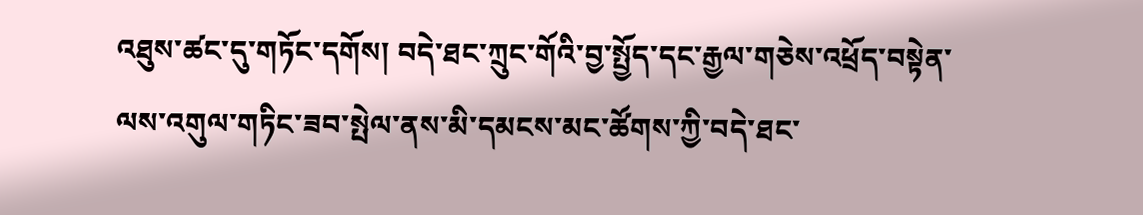འཐུས་ཚང་དུ་གཏོང་དགོས། བདེ་ཐང་ཀྲུང་གོའི་བྱ་སྤྱོད་དང་རྒྱལ་གཅེས་འཕྲོད་བསྟེན་ལས་འགུལ་གཏིང་ཟབ་སྤེལ་ནས་མི་དམངས་མང་ཚོགས་ཀྱི་བདེ་ཐང་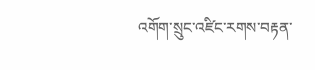འགོག་སྲུང་འཛིང་རགས་བརྟན་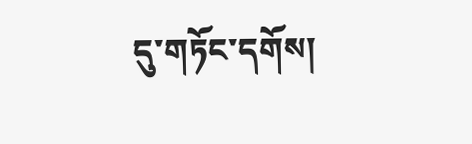དུ་གཏོང་དགོས།